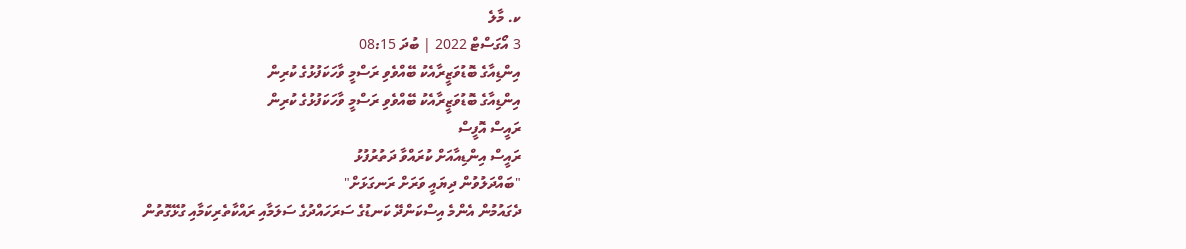ކ. މާލެ
3 އޯގަސްޓް 2022 | ބުދަ 08:15
އިންޑިއާގެ ބޮޑުވަޒީރާއެކު ބޭއްވެވި ރަސްމީ ވާހަކަފުޅުގެ ކުރިން
އިންޑިއާގެ ބޮޑުވަޒީރާއެކު ބޭއްވެވި ރަސްމީ ވާހަކަފުޅުގެ ކުރިން
ރައީސް އޮފީސް
ރައީސް އިންޑިއާއަށް ކުރައްވާ ދަތުރުފުޅު
"ބައްދަލުވުން ދިޔައީ ވަރަށް ރަނގަޅަށް"
ދެގައުމުން އެންމެ އިސްކަންދޭ ކަނޑުގެ ސަރަހައްދުގެ ސަލަމާއި ރައްކާތެރިކަމާއި ގުޅޭގޮތުން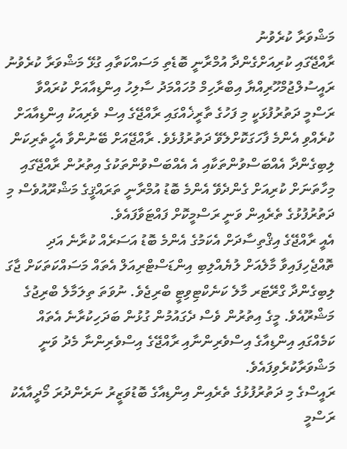މަޝްވަރާ ކުރެވުނު
ރާއްޖޭގައި ކުރިއަށްގެންދާ އުމްރާނީ ބޮޑެތި މަސައްކަތާއި ގުޅޭ މަޝްވަރާ ކުރެވުނު
ރައީސުލްޖުމްހޫރިއްޔާ އިބްރާހިމް މުހައްމަދު ސާލިހު އިންޑިއާއަށް ކުރައްވާ ރަސްމީ ދަތުރުފުޅަކީ މި ފަހުގެ ތާރީޚެއްގައި ރާއްޖޭގެ އިސް ވެރިއަކު އިންޑިއާއަށް ކުރެއްވި އެންމެ ފާހަގަކޮށްލެވޭ ދަތުރުފުޅެވެ. ރާއްޖޭއަށް ބޭނުންވާ އެހީތެރިކަން ލިބިގެންދާ އެއްބަސްވުންތަކާއި އެ އެއްބަސްވުންތަކުގެ އިތުރުން ރާއްޖޭގައި މިހާތަނަށް ކުރިއަށް ގެންދެވޭ އެންމެ ބޮޑު އުމްރާނީ ތަރައްޤީގެ މަޝްރޫއުވެސް މި ދަތުރުފުޅުގެ ތެރެއިން ވަނީ ރަސްމީކޮށް ފައްޓަވާފައެވެ.
އެއީ ރާއްޖޭގެ އިޤްތިސާދަށް އެކަމުގެ އެންމެ ބޮޑު އަސަރެއް ކުރާނެ އަދި ތޮއްޖެހިފައިވާ މާލެއަށް ލުޔެއްލިބި އިންޑަސްޓްރިއަލް އެތައް މަސައްކަތަކަށް ޖާގަ ލިބިގެންދާ ގްރޭޓަރ މާލެ ކަނެކްޓިވިޓީ ބްރިޖެވެ. ނުވަތަ ތިލަމާލެ ބްރިޖުގެ މަޝްރޫއެވެ. މީގެ އިތުރުން ވެސް ދެގައުމުން ގުޅުން ބަދަހިކުރާނެ އެތައް ކަމެއްގައި އިންޑިއާގެ އިސްވެރިންނާއި ރާއްޖޭގެ އިސްވެރިންނާ މެދު ވަނީ މަޝްވަރާކުރެވިފައެވެ.
ރައީސްގެ މި ދަތުރުފުޅުގެ ތެރެއިން އިންޑިއާގެ ބޮޑުވަޒީރު ނަރެންދުރަ މޯދީއާއެކު ރަސްމީ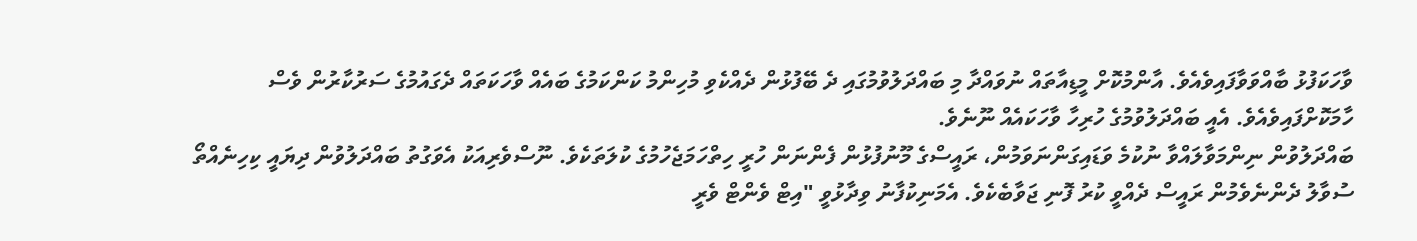ވާހަކަފުޅު ބާއްވަވާފައިވެއެވެ. އާންމުކޮށް މީޑިއާތައް ނުވައްދާ މި ބައްދަލުވުމުގައި ދެ ބޭފުޅުން ދެއްކެވި މުހިންމު ކަންކަމުގެ ބައެއް ވާހަކަތައް ދެގައުމުގެ ސަރުކާރުން ވެސް ހާމަކޮށްފައިވެއެވެ. އެއީ ބައްދަލުވުމުގެ ހުރިހާ ވާހަކައެއް ނޫނެވެ.
ބައްދަލުވުން ނިންމަވާލައްވާ ނުކުމެ ވަޑައިގަންނަވަމުން، ރައީސްގެ މޫނުފުޅުން ފެންނަން ހުރީ ހިތްހަމަޖެހުމުގެ ކުލަތަކެވެ. ނޫސްވެރިއަކު އެވަގުތު ބައްދަލުވުން ދިޔައީ ކިހިނެއްތޯ ސުވާލު ދެންނެވެމުން ރައީސް ދެއްވީ ކުރު ފޮނި ޖަވާބެކެވެ. އެމަނިކުފާނު ވިދާޅުވީ "އިޓް ވެންޓް ވެރީ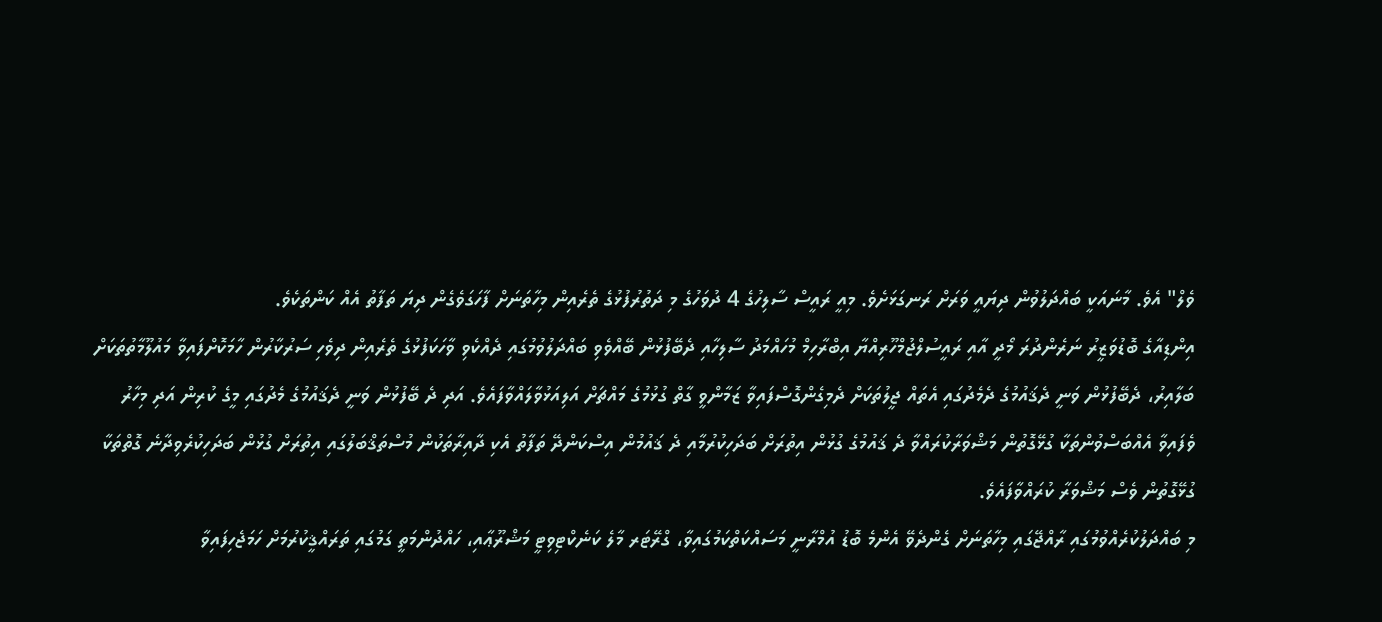ވެލް" އެވެ. މާނައަކީ ބައްދަލުވުން ދިޔައީ ވަރަށް ރަނގަޅަށެވެ. މިއީ ރައީސް ސާލިހުގެ 4 ދުވަހުގެ މި ދަތުރުފުޅުގެ ތެރެއިން މިހާތަނަށް ފާހަގަވެގެން ދިޔަ ތަފާތު އެއް ކަންތަކެވެ.
އިންޑިއާގެ ބޮޑުވަޒީރު ނަރެންދުރަ މޯދީ އާއި ރައީސުލްޖުމްހޫރިއްޔާ އިބްރާހިމް މުހައްމަދު ސާލިހާއި ދެބޭފުޅުން ބޭއްވެވި ބައްދަލުވުމުގައި ދެއްކެވި ވާހަކަފުޅުގެ ތެރެއިން ދިވެހި ސަރުކާރުން ހާމަކޮށްފައިވާ މައުލޫމާތުތަކަށް ބަލާއިރު، ދެބޭފުޅުން ވަނީ ދެޤައުމުގެ ދެމެދުގައި އެތައް ޖީލުތަކަށް ދެމިގެންގޮސްފައިވާ ޒަމާންވީ ގާތް ގުޅުމުގެ މައްޗަށް އަލިއަޅުވާލައްވާފައެވެ. އަދި ދެ ބޭފުޅުން ވަނީ ދެޤައުމުގެ މެދުގައި މީގެ ކުރިން އަދި މިހާރު ވެފައިވާ އެއްބަސްވުންތަކާ ގުޅޭގޮތުން މަޝްވަރާކުރައްވާ ދެ ޤައުމުގެ ގުޅުން އިތުރަށް ބަދަހިކުރުމާއި ދެ ޤައުމުން އިސްކަންދޭ ތަފާތު އެކި ދާއިރާތަކުން މުސްތަޤްބަލުގައި އިތުރަށް ގުޅުން ބަދަހިކުރެވިދާނެ ގޮތްތަކާ ގުޅޭގޮތުން ވެސް މަޝްވަރާ ކުރައްވާފައެވެ.
މި ބައްދަލުކުރެއްވުމުގައި ރާއްޖޭގައި މިހާތަނަށް ގެންދެވޭ އެންމެ ބޮޑު އުމްރާނީ މަސައްކަތްކަމުގައިވާ، ގްރޭޓަރ މާލެ ކަނެކްޓިވިޓީ މަޝްރޫޢާއި، ހައްދުންމަތީ ގަމުގައި ތަރައްޤީކުރުމަށް ހަމަޖެހިފައިވާ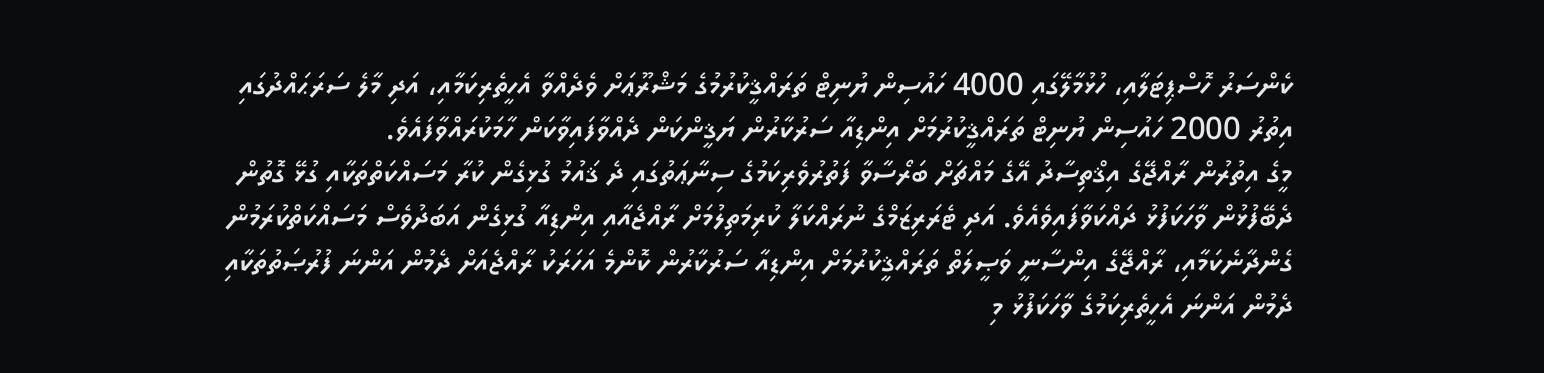ކެންސަރު ހޮސްޕިޓަލާއި، ހުޅުމާލޭގައި 4000 ހައުސިން ޔުނިޓް ތަރައްޤީކުރުމުގެ މަޝްރޫޢަށް ވެދެއްވާ އެހީތެރިކަމާއި، އަދި މާލެ ސަރަޙައްދުގައި އިތުރު 2000 ހައުސިން ޔުނިޓް ތަރައްޤީކުރުމަށް އިންޑިއާ ސަރުކާރުން ޔަޤީންކަން ދެއްވާފައިވާކަން ހާމަކުރައްވާފައެވެ.
މީގެ އިތުރުން ރާއްޖޭގެ އިޤްތިސާދު އޭގެ މައްޗަށް ބަރޯސާވާ ފަތުރުވެރިކަމުގެ ސިނާޢަތުގައި ދެ ޤައުމު ގުޅިގެން ކުރާ މަސައްކަތްތަކާއި ގުޅޭ ގޮތުން ދެބޭފުޅުން ވާހަކަފުޅު ދައްކަވާފައިވެއެވެ. އަދި ޓެރަރިޒަމްގެ ނުރައްކަލާ ކުރިމަތިލުމަށް ރާއްޖެއާއި އިންޑިއާ ގުޅިގެން އަބަދުވެސް މަސައްކަތްކުރަމުން ގެންދާނެކަމާއި، ރާއްޖޭގެ އިންސާނީ ވަޞީލަތް ތަރައްޤީކުރުމަށް އިންޑިއާ ސަރުކާރުން ކޮންމެ އަހަރަކު ރާއްޖެއަށް ދެމުން އަންނަ ފުރުޞަތުތަކާއި ދެމުން އަންނަ އެހީތެރިކަމުގެ ވާހަކަފުޅު މި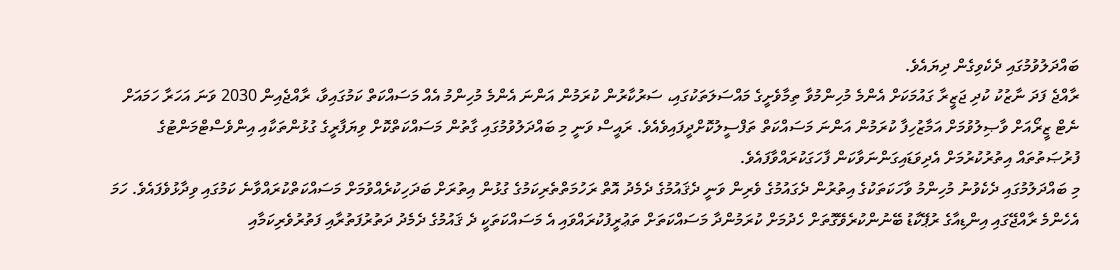ބައްދަލުވުމުގައި ދެކެވިގެން ދިޔައެވެ.
ރާއްޖެ ފަދަ ނާޒުކު ކުދި ޖަޒީރާ ގައުމަކަށް އެންމެ މުހިންމުވާ ތިމާވެށީގެ މައްސަލަތަކުގައި، ސަރުކާރުން ކުރަމުން އަންނަ އެންމެ މުހިންމު އެއް މަސައްކަތް ކަމުގައިވާ، ރާއްޖެއިން 2030 ވަނަ އަހަރާ ހަމައަށް ނެޓް ޒީރޯއަށް ވާޞިލުވުމަށް އަމާޒުހިފާ ކުރަމުން އަންނަ މަސައްކަތް ތަފްސީލުކޮށްދީފައިވެއެވެ. ރައީސް ވަނީ މި ބައްދަލުވުމުގައި ގާތުން މަސައްކަތްކޮށް ވިޔަފާރީގެ ގުޅުންތަކާއި އިންވެސްޓްމަންޓުގެ ފުރުޞަތުތައް އިތުރުކުރުމަށް އެދިވަޑައިގަންނަވާކަން ފާހަގަކުރައްވާފައެވެ.
މި ބައްދަލުމުގައި ދެކެވުނު މުހިންމު ވާހަކަތަކުގެ އިތުރުން ދެގައުމުގެ ވެރިން ވަނީ ދެޤައުމުގެ ދެމެދު އޮތް ރަހުމަތްތެރިކަމުގެ ގުޅުން އިތުރަށް ބަދަހިކުރެއްވުމަށް މަސައްކަތްކުރައްވާނެ ކަމުގައި ވިދާޅުވެފައެވެ. ހަމަ އެހެންމެ ރާއްޖޭގައި އިންޑިއާގެ ރުޕޭކާޑު ބޭނުންކުރެވޭގޮތަށް ހެދުމަށް ކުރަމުންދާ މަސައްކަތަށް ތަޢުރީފުކުރައްވައި އެ މަސައްކަތަކީ ދެ ޤައުމުގެ ދެމެދު ދަތުރުފަތުރާއި ފަތުރުވެރިކަމާއި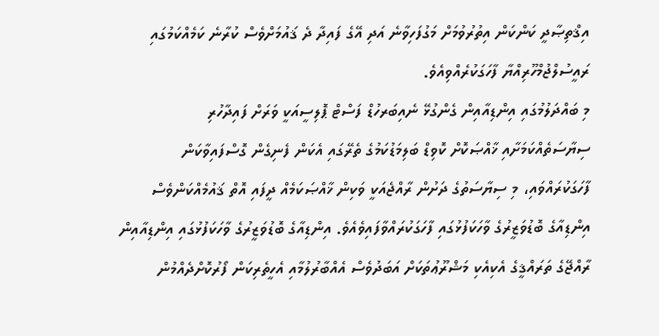އިޤްތިޞާދީ ކަންކަން އިތުރުވުމަށް މަގުފަހިވާނެ އަދި އޭގެ ފައިދާ ދެ ޤައުމަށްވެސް ކުރާނެ ކަމެއްކަމުގައި ރައީސުލްޖުމްހޫރިއްޔާ ފާހަގަކުރެއްވިއެވެ.
މި ބައްދަލުމުގައި އިންޑިއާއިން ގެންގުޅޭ ނެއިބަރހުޑް ފަސްޓް ޕޮލިސީއަކީ ވަރަށް ފައިދާހުރި ސިޔާސަތެއްކަމަށާއި ޚާއްޞަކޮށް ކޮވިޑް ބަލިމަޑުކަމުގެ ތެރޭގައި އެކަން ފެނިގެން ގޮސްފައިވާކަން ފާހަގަކުރައްވައި، މި ސިޔާސަތުގެ ދަށުން ރާއްޖެއަކީ ވަކިން ޚާއްޞަކަމެއް ދީފައި އޮތް ޤައުމެއްކަންވެސް އިންޑިއާގެ ބޮޑުވަޒީރުގެ ވާހަކަފުޅުގައި ފާހަގަކުރައްވާފައިވެއެވެ. އިންޑިއާގެ ބޮޑުވަޒީރުގެ ވާހަކަފުޅުގައި އިންޑިއާއިން ރާއްޖޭގެ ތަރައްޤީގެ އެކިއެކި މަޝްރޫޢުތަކަށް އަބަދުވެސް އެއްބާރުލުމާއި އެހީތެރިކަން ފޯރުކޮށްދެއްމުން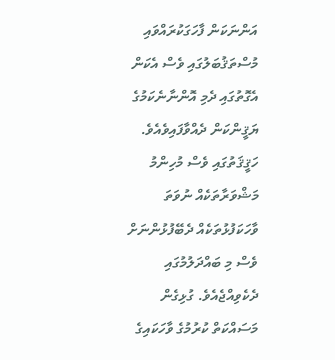އަންނަކަން ފާހަގަކުރައްވައި މުސްތަޤުބަލުގައި ވެސް އެކަން އެގޮތުގައި ދެމި އޮންނާނެކަމުގެ ޔަޤީންކަން ދެއްވާފައިވެއެވެ.
ހަޤީޤަތުގައި ވެސް މުހިންމު މަޝްވަރާތަކެއް ނުވަތަ ވާހަކަފުޅުތަކެއް ދެބޭފުޅުންނަށް ވެސް މި ބައްދަލުމުގައި ދެކެވިއްޖެއެވެ. ގުޅިގެން މަސައްކަތް ކުރުމުގެ ވާހަކައިގެ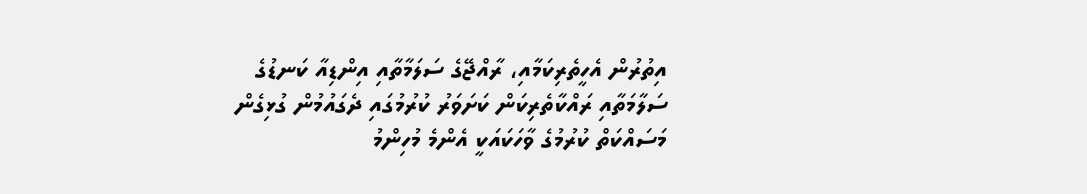އިތުރުން އެހީތެރިކަމާއި، ރާއްޖޭގެ ސަލަމާތާއި އިންޑިއާ ކަނޑުގެ ސަލާމަތާއި ރައްކާތެރިކަން ކަށަވަރު ކުރުމުގައި ދެގައުމުން ގުޅިގެން މަސައްކަތް ކުރުމުގެ ވާހަކައަކީ އެންމެ މުހިންމު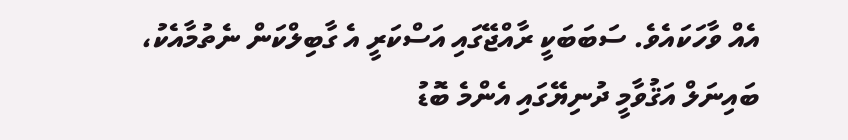އެއް ވާހަކައެވެ. ސަބަބަކީ ރާއްޖޭގައި އަސްކަރީ އެ ގާބިލްކަން ނެތުމާއެކު، ބައިނަލް އަޤުވާމީ ދުނިޔޭގައި އެންމެ ބޮޑު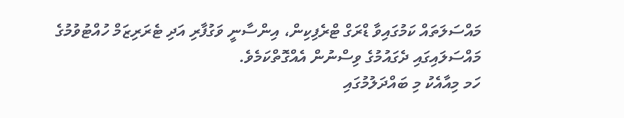މައްސަލަތައް ކަމުގައިވާ ޑްރަގް ޓްރެފިކިން، އިންސާނީ ވަގުފާރި އަދި ޓެރަރިޒަމް ހުއްޓުވުމުގެ މައްސަލައިގައި ދެގައުމުގެ ވިސްނުން އެއްގޮތްކަމެވެ.
ހަމ މިއާއެކު މި ބައްދަލުމުގައި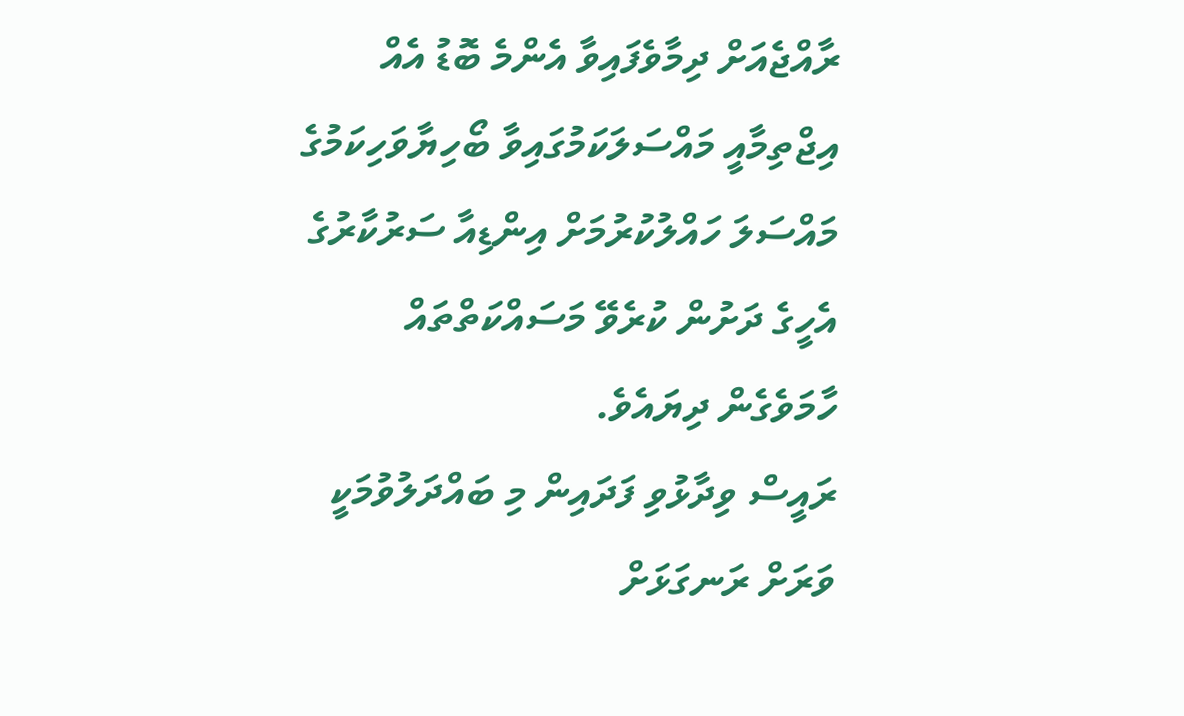ރާއްޖެއަށް ދިމާވެފައިވާ އެންމެ ބޮޑު އެއް އިޖްތިމާއީ މައްސަލަކަމުގައިވާ ބޯހިޔާވަހިކަމުގެ މައްސަލަ ހައްލުކުރުމަށް އިންޑިއާ ސަރުކާރުގެ އެހީގެ ދަށުން ކުރެވޭ މަސައްކަތްތައް ހާމަވެގެން ދިޔައެވެ.
ރައީސް ވިދާޅުވި ފަދައިން މި ބައްދަލުވުމަކީ ވަރަށް ރަނގަޅަށް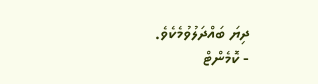ދިޔަ ބައްދަލުވުމެކެވެ.
- ކޮމެންޓް